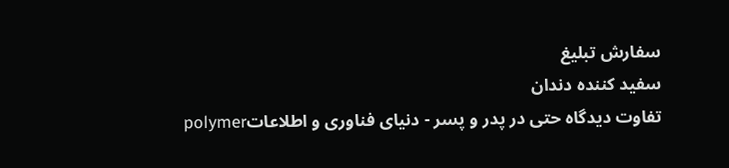سفارش تبلیغ
سفید کننده دندان
تفاوت دیدگاه حتی در پدر و پسر - دنیای فناوری و اطلاعاتpolymer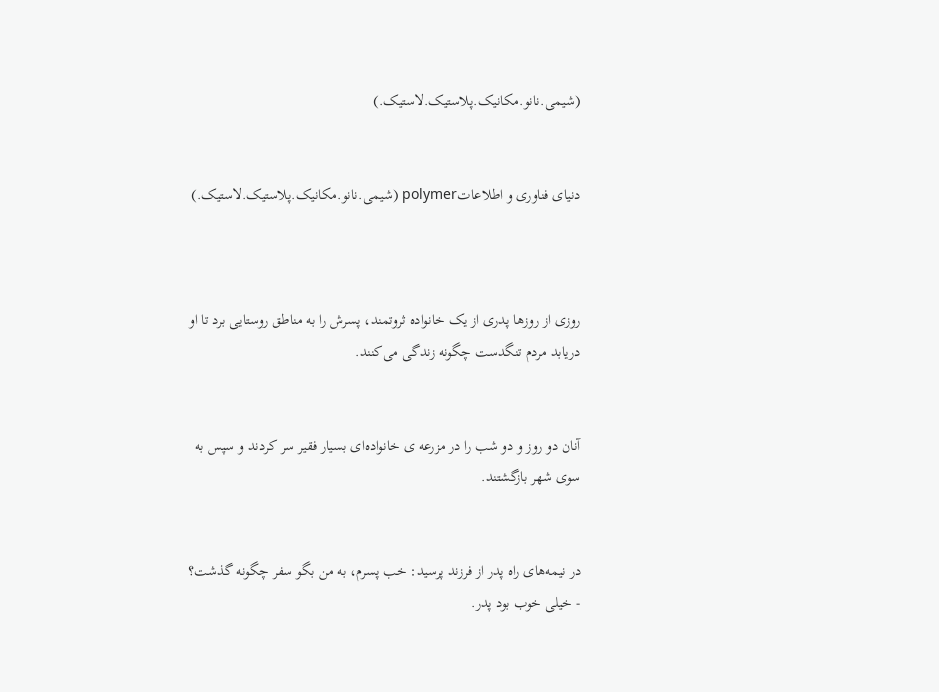(شیمی.نانو.مکانیک.پلاستیک.لاستیک.)


دنیای فناوری و اطلاعاتpolymer (شیمی.نانو.مکانیک.پلاستیک.لاستیک.)



روزی از روزها پدری از یک خانواده ثروتمند، پسرش را به مناطق روستایی برد تا او دریابد مردم تنگدست چگونه زندگی می‌کنند.


آنان دو روز و دو شب را در مزرعه ی خانواده‌ای بسیار فقیر سر کردند و سپس به سوی شهر بازگشتند.


در نیمه‌های راه پدر از فرزند پرسید: خب پسرم، به من بگو سفر چگونه گذشت؟
- خیلی خوب بود پدر.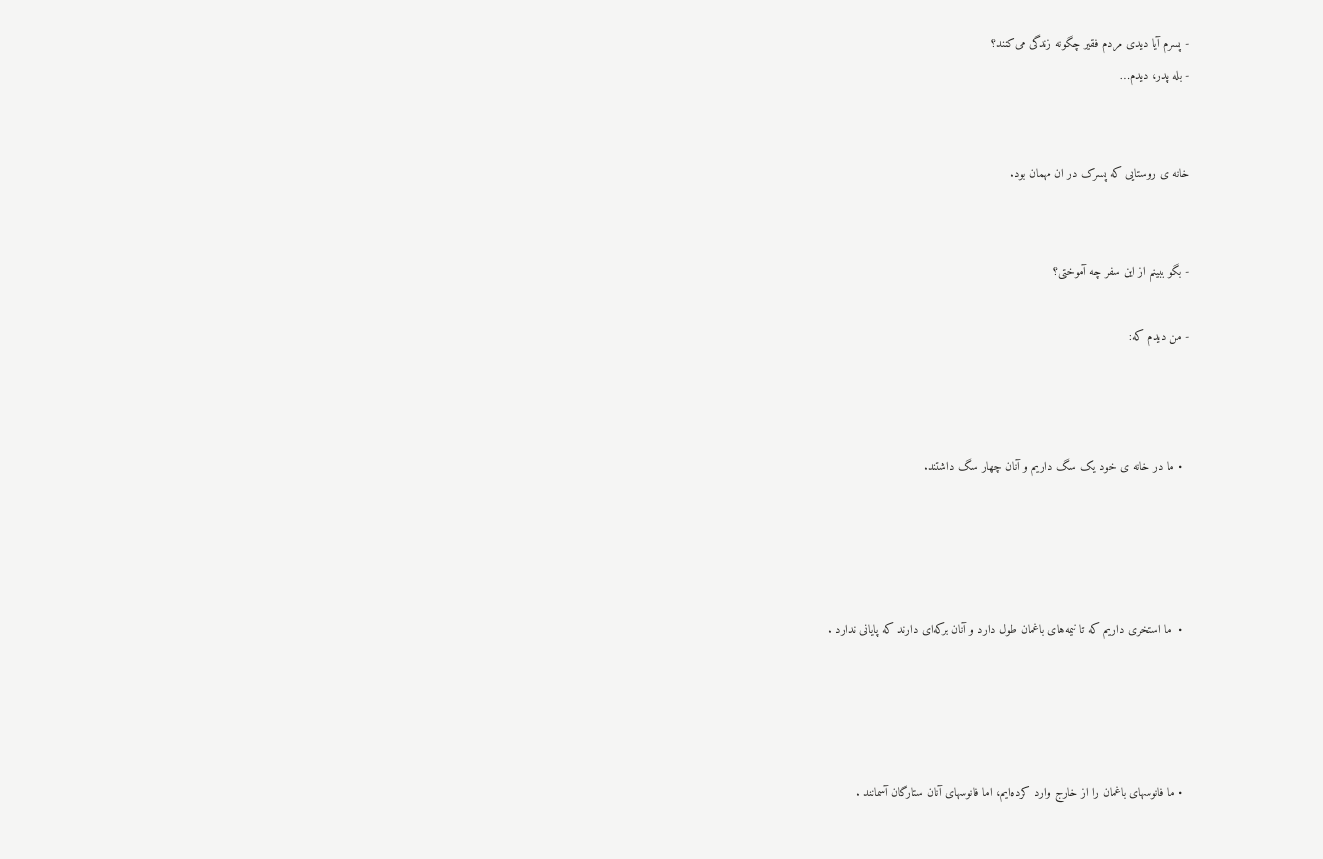- پسرم آیا دیدی مردم فقیر چگونه زندگی می‌کنند؟
- بله پدر، دیدم…


خانه ی روستایی که پسرک در ان مهمان بود.


- بگو ببینم از این سفر چه آموختی؟

- من دیدم که:



  • ما در خانه ی خود یک سگ داریم و آنان چهار سگ داشتند.




  •  ما استخری داریم که تا نیمه‌های باغمان طول دارد و آنان برکه‌ای دارند که پایانی ندارد .




  • ما فانوسهای باغمان را از خارج وارد کرده‌ایم، اما فانوسهای آنان ستارگان آسمانند .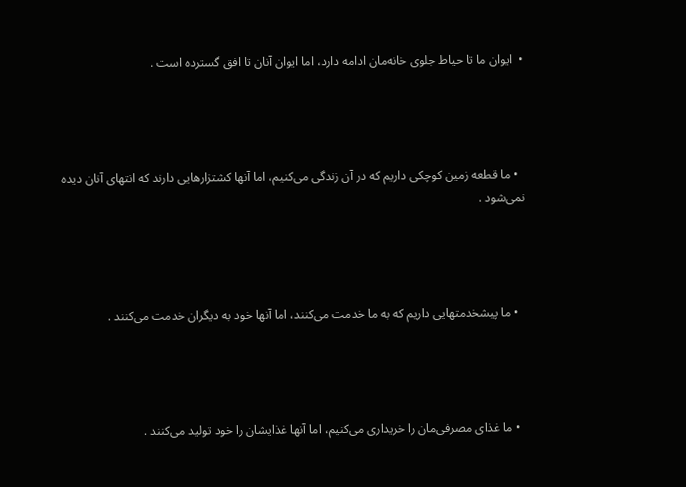•  ایوان ما تا حیاط جلوی خانه‌مان ادامه دارد، اما ایوان آنان تا افق گسترده است .




  • ما قطعه زمین کوچکی داریم که در آن زندگی می‌کنیم، اما آنها کشتزارهایی دارند که انتهای آنان دیده نمی‌شود .




  • ما پیشخدمتهایی داریم که به ما خدمت می‌کنند، اما آنها خود به دیگران خدمت می‌کنند .




  • ما غذای مصرفی‌مان را خریداری می‌کنیم، اما آنها غذایشان را خود تولید می‌کنند .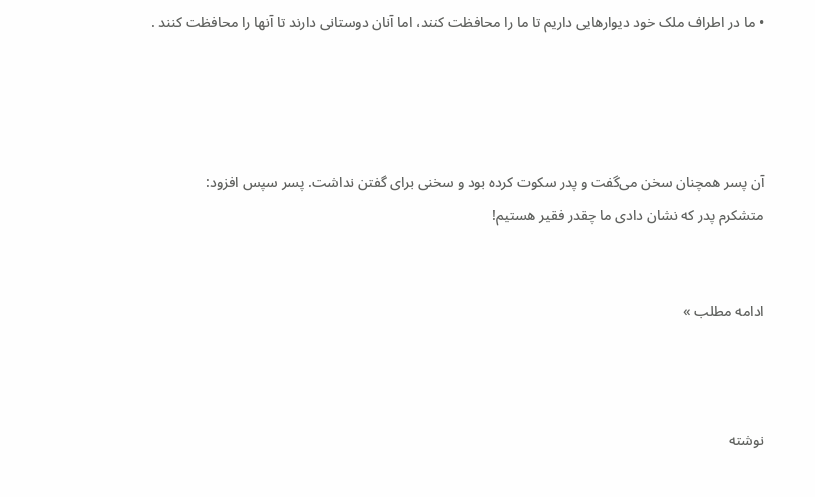• ما در اطراف ملک خود دیوارهایی داریم تا ما را محافظت کنند، اما آنان دوستانی دارند تا آنها را محافظت کنند .




آن پسر همچنان سخن می‌گفت و پدر سکوت کرده بود و سخنی برای گفتن نداشت. پسر سپس افزود:
متشکرم پدر که نشان دادی ما چقدر فقیر هستیم!


ادامه مطلب »



نوشته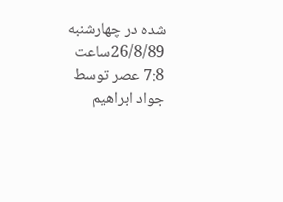شده در چهارشنبه 26/8/89ساعت 7:8 عصر توسط جواد ابراهیم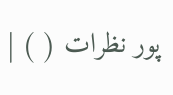پور نظرات ( ) |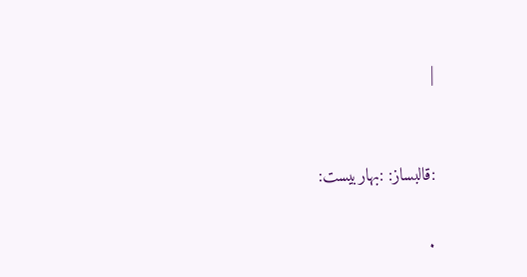|


:قالبساز: :بهاربیست:

.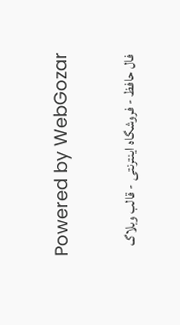Powered by WebGozar

 فال حافظ - فروشگاه اینترنتی - قالب وبلاگ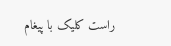راست کلیک با پیغام